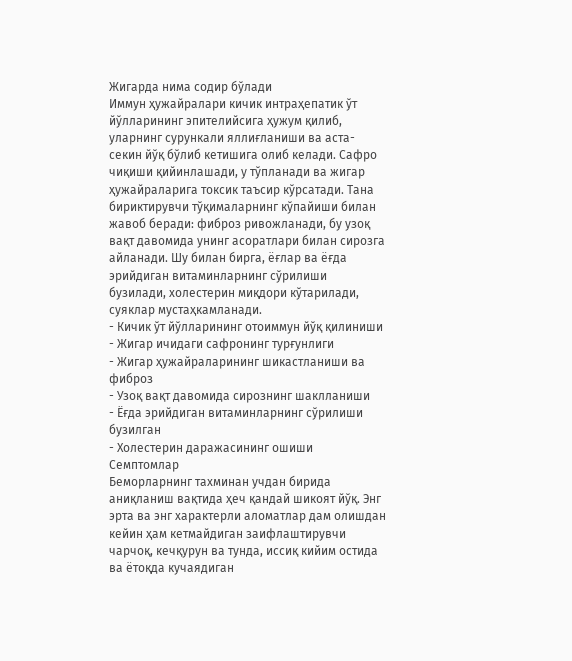Жигарда нима содир бўлади
Иммун ҳужайралари кичик интраҳепатик ўт йўлларининг эпителийсига ҳужум қилиб, уларнинг сурункали яллиғланиши ва аста-секин йўқ бўлиб кетишига олиб келади. Сафро чиқиши қийинлашади, у тўпланади ва жигар ҳужайраларига токсик таъсир кўрсатади. Тана бириктирувчи тўқималарнинг кўпайиши билан жавоб беради: фиброз ривожланади, бу узоқ вақт давомида унинг асоратлари билан сирозга айланади. Шу билан бирга, ёғлар ва ёғда эрийдиган витаминларнинг сўрилиши бузилади, холестерин миқдори кўтарилади, суяклар мустаҳкамланади.
- Кичик ўт йўлларининг отоиммун йўқ қилиниши
- Жигар ичидаги сафронинг турғунлиги
- Жигар ҳужайраларининг шикастланиши ва фиброз
- Узоқ вақт давомида сирознинг шаклланиши
- Ёғда эрийдиган витаминларнинг сўрилиши бузилган
- Холестерин даражасининг ошиши
Семптомлар
Беморларнинг тахминан учдан бирида аниқланиш вақтида ҳеч қандай шикоят йўқ. Энг эрта ва энг характерли аломатлар дам олишдан кейин ҳам кетмайдиган заифлаштирувчи чарчоқ, кечқурун ва тунда, иссиқ кийим остида ва ётоқда кучаядиган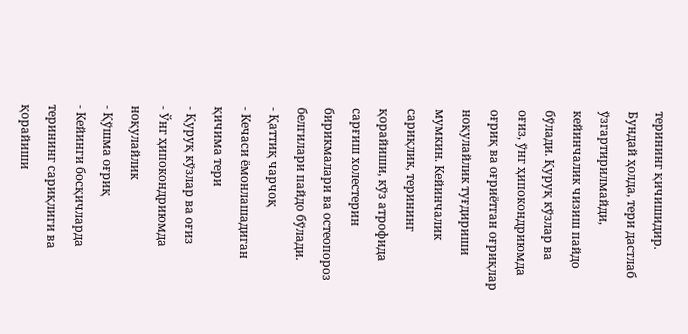терининг қичишидир. Бундай ҳолда, тери дастлаб ўзгартирилмайди, кейинчалик чизиш пайдо бўлади. Қуруқ кўзлар ва оғиз, ўнг ҳипокондриюмда оғриқ ва оғриётган оғриқлар ноқулайлик туғдириши мумкин. Кейинчалик сариқлик, терининг қорайиши, кўз атрофида сарғиш холестерин бирикмалари ва остеопороз белгилари пайдо бўлади.
- Қаттиқ чарчоқ
- Кечаси ёмонлашадиган қичима тери
- Қуруқ кўзлар ва оғиз
- Ўнг ҳипокондриюмда ноқулайлик
- Қўшма оғриқ
- Кейинги босқичларда терининг сариқлиги ва қорайиши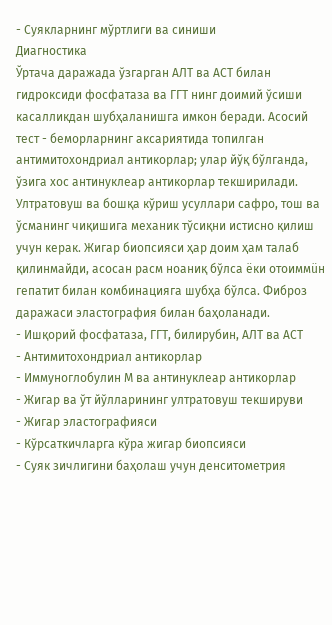- Суякларнинг мўртлиги ва синиши
Диагностика
Ўртача даражада ўзгарган АЛТ ва АСТ билан гидроксиди фосфатаза ва ГГТ нинг доимий ўсиши касалликдан шубҳаланишга имкон беради. Асосий тест - беморларнинг аксариятида топилган антимитохондриал антикорлар; улар йўқ бўлганда, ўзига хос антинуклеар антикорлар текширилади. Ултратовуш ва бошқа кўриш усуллари сафро, тош ва ўсманинг чиқишига механик тўсиқни истисно қилиш учун керак. Жигар биопсияси ҳар доим ҳам талаб қилинмайди, асосан расм ноаниқ бўлса ёки отоиммüн гепатит билан комбинацияга шубҳа бўлса. Фиброз даражаси эластография билан баҳоланади.
- Ишқорий фосфатаза, ГГТ, билирубин, АЛТ ва АСТ
- Антимитохондриал антикорлар
- Иммуноглобулин М ва антинуклеар антикорлар
- Жигар ва ўт йўлларининг ултратовуш текшируви
- Жигар эластографияси
- Кўрсаткичларга кўра жигар биопсияси
- Суяк зичлигини баҳолаш учун денситометрия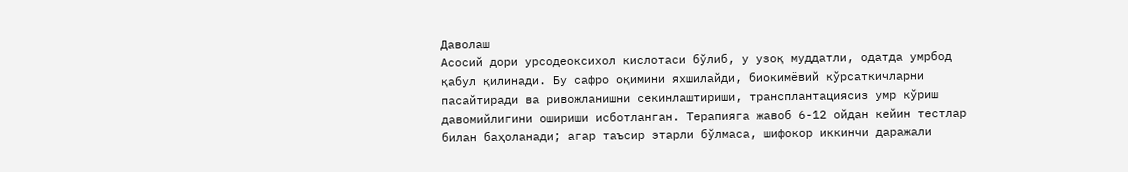Даволаш
Асосий дори урсодеоксихол кислотаси бўлиб, у узоқ муддатли, одатда умрбод қабул қилинади. Бу сафро оқимини яхшилайди, биокимёвий кўрсаткичларни пасайтиради ва ривожланишни секинлаштириши, трансплантациясиз умр кўриш давомийлигини ошириши исботланган. Терапияга жавоб 6-12 ойдан кейин тестлар билан баҳоланади; агар таъсир этарли бўлмаса, шифокор иккинчи даражали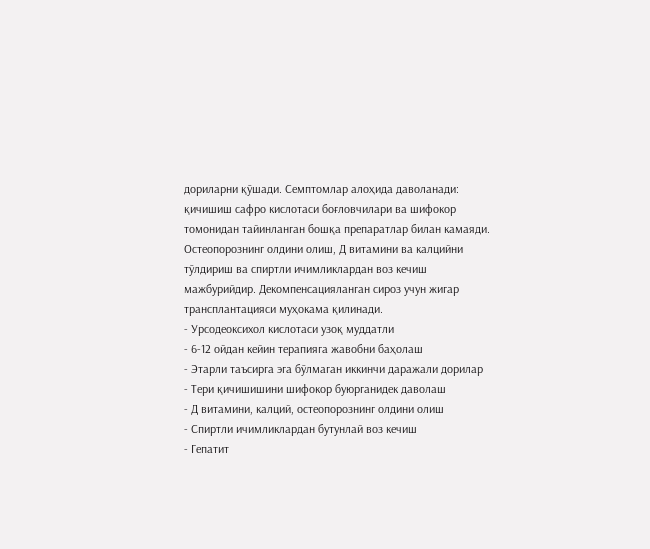дориларни қўшади. Семптомлар алоҳида даволанади: қичишиш сафро кислотаси боғловчилари ва шифокор томонидан тайинланган бошқа препаратлар билан камаяди. Остеопорознинг олдини олиш, Д витамини ва калцийни тўлдириш ва спиртли ичимликлардан воз кечиш мажбурийдир. Декомпенсацияланган сироз учун жигар трансплантацияси муҳокама қилинади.
- Урсодеоксихол кислотаси узоқ муддатли
- 6-12 ойдан кейин терапияга жавобни баҳолаш
- Этарли таъсирга эга бўлмаган иккинчи даражали дорилар
- Тери қичишишини шифокор буюрганидек даволаш
- Д витамини, калций, остеопорознинг олдини олиш
- Спиртли ичимликлардан бутунлай воз кечиш
- Гепатит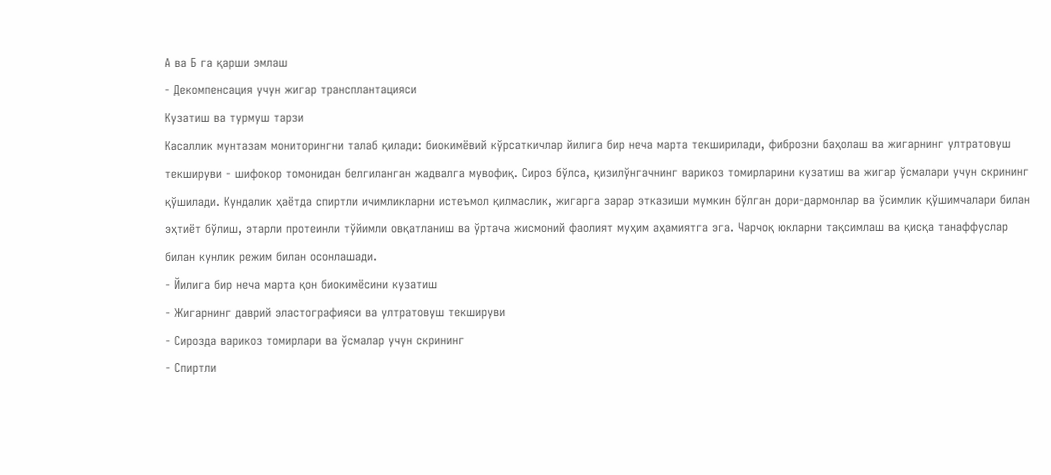А ва Б га қарши эмлаш
- Декомпенсация учун жигар трансплантацияси
Кузатиш ва турмуш тарзи
Касаллик мунтазам мониторингни талаб қилади: биокимёвий кўрсаткичлар йилига бир неча марта текширилади, фиброзни баҳолаш ва жигарнинг ултратовуш текшируви - шифокор томонидан белгиланган жадвалга мувофиқ. Сироз бўлса, қизилўнгачнинг варикоз томирларини кузатиш ва жигар ўсмалари учун скрининг қўшилади. Кундалик ҳаётда спиртли ичимликларни истеъмол қилмаслик, жигарга зарар этказиши мумкин бўлган дори-дармонлар ва ўсимлик қўшимчалари билан эҳтиёт бўлиш, этарли протеинли тўйимли овқатланиш ва ўртача жисмоний фаолият муҳим аҳамиятга эга. Чарчоқ юкларни тақсимлаш ва қисқа танаффуслар билан кунлик режим билан осонлашади.
- Йилига бир неча марта қон биокимёсини кузатиш
- Жигарнинг даврий эластографияси ва ултратовуш текшируви
- Сирозда варикоз томирлари ва ўсмалар учун скрининг
- Спиртли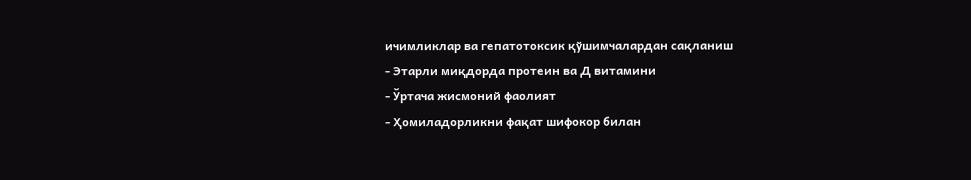ичимликлар ва гепатотоксик қўшимчалардан сақланиш
- Этарли миқдорда протеин ва Д витамини
- Ўртача жисмоний фаолият
- Ҳомиладорликни фақат шифокор билан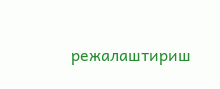режалаштириш